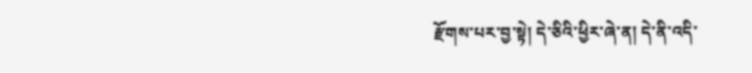རྫོགས་པར་བྱ་སྟེ། དེ་ཅིའི་ཕྱིར་ཞེ་ན། དེ་ནི་འདི་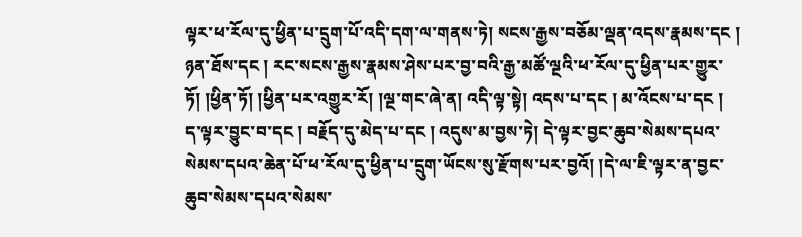ལྟར་ཕ་རོལ་དུ་ཕྱིན་པ་དྲུག་པོ་འདི་དག་ལ་གནས་ཏེ། སངས་རྒྱས་བཅོམ་ལྡན་འདས་རྣམས་དང ། ཉན་ཐོས་དང ། རང་སངས་རྒྱས་རྣམས་ཤེས་པར་བྱ་བའི་རྒྱ་མཚོ་ལྔའི་ཕ་རོལ་དུ་ཕྱིན་པར་གྱུར་ཏོ། །ཕྱིན་ཏོ། །ཕྱིན་པར་འགྱུར་རོ། །ལྔ་གང་ཞེ་ན། འདི་ལྟ་སྟེ། འདས་པ་དང ། མ་འོངས་པ་དང ། ད་ལྟར་བྱུང་བ་དང ། བརྗོད་དུ་མེད་པ་དང ། འདུས་མ་བྱས་ཏེ། དེ་ལྟར་བྱང་ཆུབ་སེམས་དཔའ་སེམས་དཔའ་ཆེན་པོ་ཕ་རོལ་དུ་ཕྱིན་པ་དྲུག་ཡོངས་སུ་རྫོགས་པར་བྱའོ། །དེ་ལ་ཇི་ལྟར་ན་བྱང་ཆུབ་སེམས་དཔའ་སེམས་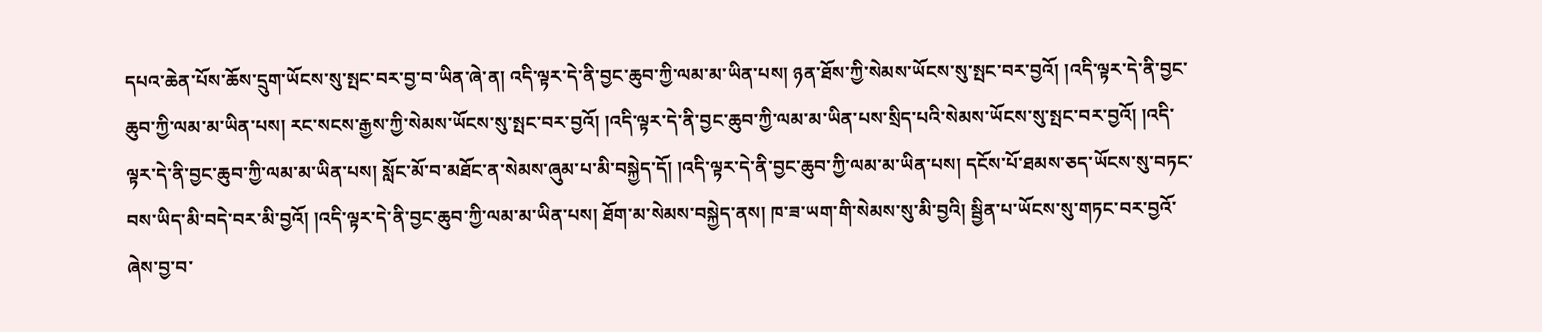དཔའ་ཆེན་པོས་ཆོས་དྲུག་ཡོངས་སུ་སྤང་བར་བྱ་བ་ཡིན་ཞེ་ན། འདི་ལྟར་དེ་ནི་བྱང་ཆུབ་ཀྱི་ལམ་མ་ཡིན་པས། ཉན་ཐོས་ཀྱི་སེམས་ཡོངས་སུ་སྤང་བར་བྱའོ། །འདི་ལྟར་དེ་ནི་བྱང་ཆུབ་ཀྱི་ལམ་མ་ཡིན་པས། རང་སངས་རྒྱས་ཀྱི་སེམས་ཡོངས་སུ་སྤང་བར་བྱའོ། །འདི་ལྟར་དེ་ནི་བྱང་ཆུབ་ཀྱི་ལམ་མ་ཡིན་པས་སྲིད་པའི་སེམས་ཡོངས་སུ་སྤང་བར་བྱའོ། །འདི་ལྟར་དེ་ནི་བྱང་ཆུབ་ཀྱི་ལམ་མ་ཡིན་པས། སློང་མོ་བ་མཐོང་ན་སེམས་ཞུམ་པ་མི་བསྐྱེད་དོ། །འདི་ལྟར་དེ་ནི་བྱང་ཆུབ་ཀྱི་ལམ་མ་ཡིན་པས། དངོས་པོ་ཐམས་ཅད་ཡོངས་སུ་བཏང་བས་ཡིད་མི་བདེ་བར་མི་བྱའོ། །འདི་ལྟར་དེ་ནི་བྱང་ཆུབ་ཀྱི་ལམ་མ་ཡིན་པས། ཐོག་མ་སེམས་བསྐྱེད་ནས། ཁ་ཟ་ཡག་གི་སེམས་སུ་མི་བྱའི། སྦྱིན་པ་ཡོངས་སུ་གཏང་བར་བྱའོ་ཞེས་བྱ་བ་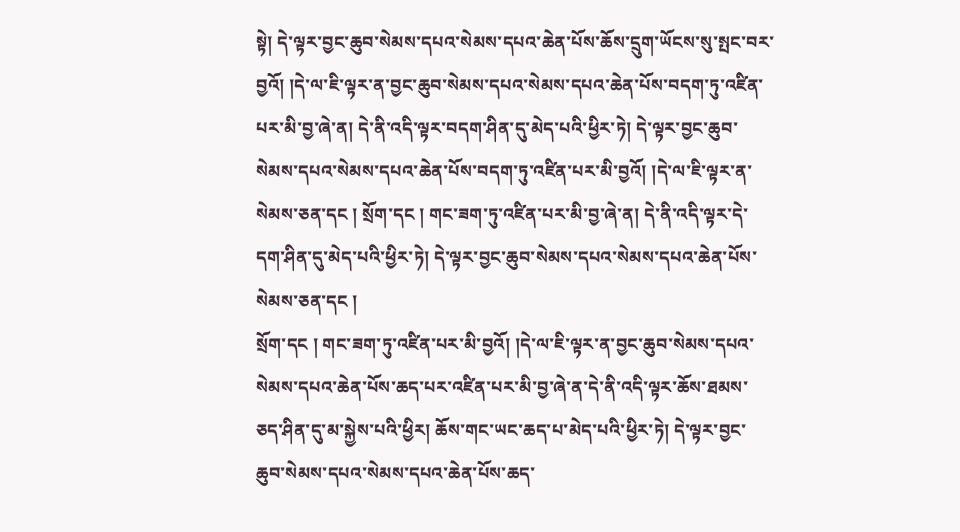སྟེ། དེ་ལྟར་བྱང་ཆུབ་སེམས་དཔའ་སེམས་དཔའ་ཆེན་པོས་ཆོས་དྲུག་ཡོངས་སུ་སྤང་བར་བྱའོ། །དེ་ལ་ཇི་ལྟར་ན་བྱང་ཆུབ་སེམས་དཔའ་སེམས་དཔའ་ཆེན་པོས་བདག་ཏུ་འཛིན་པར་མི་བྱ་ཞེ་ན། དེ་ནི་འདི་ལྟར་བདག་ཤིན་དུ་མེད་པའི་ཕྱིར་ཏེ། དེ་ལྟར་བྱང་ཆུབ་སེམས་དཔའ་སེམས་དཔའ་ཆེན་པོས་བདག་ཏུ་འཛིན་པར་མི་བྱའོ། །དེ་ལ་ཇི་ལྟར་ན་སེམས་ཅན་དང ། སྲོག་དང ། གང་ཟག་ཏུ་འཛིན་པར་མི་བྱ་ཞེ་ན། དེ་ནི་འདི་ལྟར་དེ་དག་ཤིན་དུ་མེད་པའི་ཕྱིར་ཏེ། དེ་ལྟར་བྱང་ཆུབ་སེམས་དཔའ་སེམས་དཔའ་ཆེན་པོས་སེམས་ཅན་དང །
སྲོག་དང ། གང་ཟག་ཏུ་འཛིན་པར་མི་བྱའོ། །དེ་ལ་ཇི་ལྟར་ན་བྱང་ཆུབ་སེམས་དཔའ་སེམས་དཔའ་ཆེན་པོས་ཆད་པར་འཛིན་པར་མི་བྱ་ཞེ་ན་དེ་ནི་འདི་ལྟར་ཆོས་ཐམས་ཅད་ཤིན་དུ་མ་སྐྱེས་པའི་ཕྱིར། ཆོས་གང་ཡང་ཆད་པ་མེད་པའི་ཕྱིར་ཏེ། དེ་ལྟར་བྱང་ཆུབ་སེམས་དཔའ་སེམས་དཔའ་ཆེན་པོས་ཆད་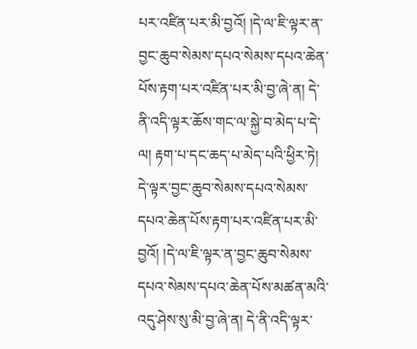པར་འཛིན་པར་མི་བྱའོ། །དེ་ལ་ཇི་ལྟར་ན་བྱང་ཆུབ་སེམས་དཔའ་སེམས་དཔའ་ཆེན་པོས་རྟག་པར་འཛིན་པར་མི་བྱ་ཞེ་ན། དེ་ནི་འདི་ལྟར་ཆོས་གང་ལ་སྐྱེ་བ་མེད་པ་དེ་ལ། རྟག་པ་དང་ཆད་པ་མེད་པའི་ཕྱིར་ཏེ། དེ་ལྟར་བྱང་ཆུབ་སེམས་དཔའ་སེམས་དཔའ་ཆེན་པོས་རྟག་པར་འཛིན་པར་མི་བྱའོ། །དེ་ལ་ཇི་ལྟར་ན་བྱང་ཆུབ་སེམས་དཔའ་སེམས་དཔའ་ཆེན་པོས་མཚན་མའི་འདུ་ཤེས་སུ་མི་བྱ་ཞེ་ན། དེ་ནི་འདི་ལྟར་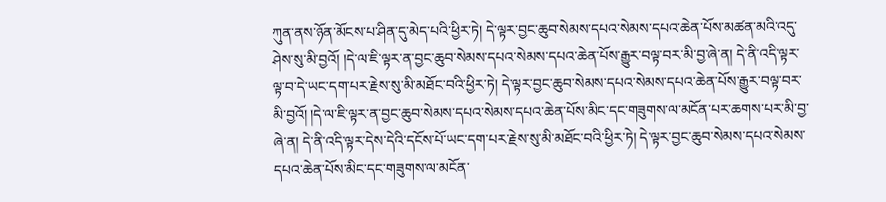ཀུན་ནས་ཉོན་མོངས་པ་ཤིན་དུ་མེད་པའི་ཕྱིར་ཏེ། དེ་ལྟར་བྱང་ཆུབ་སེམས་དཔའ་སེམས་དཔའ་ཆེན་པོས་མཚན་མའི་འདུ་ཤེས་སུ་མི་བྱའོ། །དེ་ལ་ཇི་ལྟར་ན་བྱང་ཆུབ་སེམས་དཔའ་སེམས་དཔའ་ཆེན་པོས་རྒྱུར་བལྟ་བར་མི་བྱ་ཞེ་ན། དེ་ནི་འདི་ལྟར་ལྟ་བ་དེ་ཡང་དག་པར་རྗེས་སུ་མི་མཐོང་བའི་ཕྱིར་ཏེ། དེ་ལྟར་བྱང་ཆུབ་སེམས་དཔའ་སེམས་དཔའ་ཆེན་པོས་རྒྱུར་བལྟ་བར་མི་བྱའོ། །དེ་ལ་ཇི་ལྟར་ན་བྱང་ཆུབ་སེམས་དཔའ་སེམས་དཔའ་ཆེན་པོས་མིང་དང་གཟུགས་ལ་མངོན་པར་ཆགས་པར་མི་བྱ་ཞེ་ན། དེ་ནི་འདི་ལྟར་དེས་དེའི་དངོས་པོ་ཡང་དག་པར་རྗེས་སུ་མི་མཐོང་བའི་ཕྱིར་ཏེ། དེ་ལྟར་བྱང་ཆུབ་སེམས་དཔའ་སེམས་དཔའ་ཆེན་པོས་མིང་དང་གཟུགས་ལ་མངོན་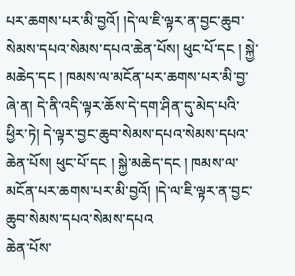པར་ཆགས་པར་མི་བྱའོ། །དེ་ལ་ཇི་ལྟར་ན་བྱང་ཆུབ་སེམས་དཔའ་སེམས་དཔའ་ཆེན་པོས། ཕུང་པོ་དང ། སྐྱེ་མཆེད་དང ། ཁམས་ལ་མངོན་པར་ཆགས་པར་མི་བྱ་ཞེ་ན། དེ་ནི་འདི་ལྟར་ཆོས་དེ་དག་ཤིན་དུ་མེད་པའི་ཕྱིར་ཏེ། དེ་ལྟར་བྱང་ཆུབ་སེམས་དཔའ་སེམས་དཔའ་ཆེན་པོས། ཕུང་པོ་དང ། སྐྱེ་མཆེད་དང ། ཁམས་ལ་མངོན་པར་ཆགས་པར་མི་བྱའོ། །དེ་ལ་ཇི་ལྟར་ན་བྱང་ཆུབ་སེམས་དཔའ་སེམས་དཔའ
ཆེན་པོས་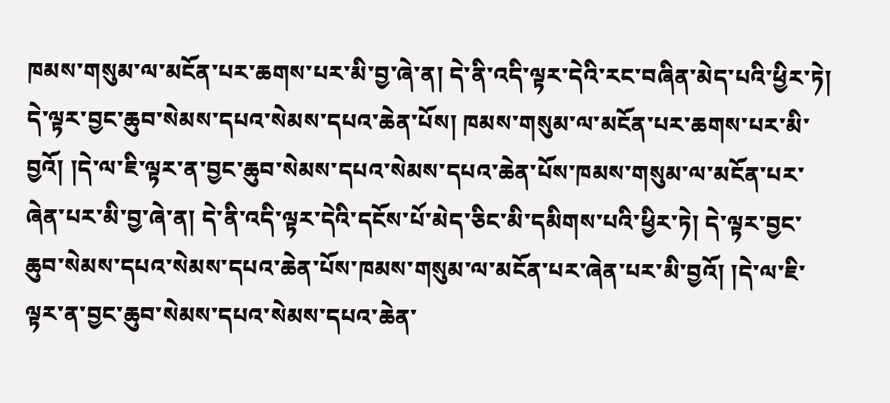ཁམས་གསུམ་ལ་མངོན་པར་ཆགས་པར་མི་བྱ་ཞེ་ན། དེ་ནི་འདི་ལྟར་དེའི་རང་བཞིན་མེད་པའི་ཕྱིར་ཏེ། དེ་ལྟར་བྱང་ཆུབ་སེམས་དཔའ་སེམས་དཔའ་ཆེན་པོས། ཁམས་གསུམ་ལ་མངོན་པར་ཆགས་པར་མི་བྱའོ། །དེ་ལ་ཇི་ལྟར་ན་བྱང་ཆུབ་སེམས་དཔའ་སེམས་དཔའ་ཆེན་པོས་ཁམས་གསུམ་ལ་མངོན་པར་ཞེན་པར་མི་བྱ་ཞེ་ན། དེ་ནི་འདི་ལྟར་དེའི་དངོས་པོ་མེད་ཅིང་མི་དམིགས་པའི་ཕྱིར་ཏེ། དེ་ལྟར་བྱང་ཆུབ་སེམས་དཔའ་སེམས་དཔའ་ཆེན་པོས་ཁམས་གསུམ་ལ་མངོན་པར་ཞེན་པར་མི་བྱའོ། །དེ་ལ་ཇི་ལྟར་ན་བྱང་ཆུབ་སེམས་དཔའ་སེམས་དཔའ་ཆེན་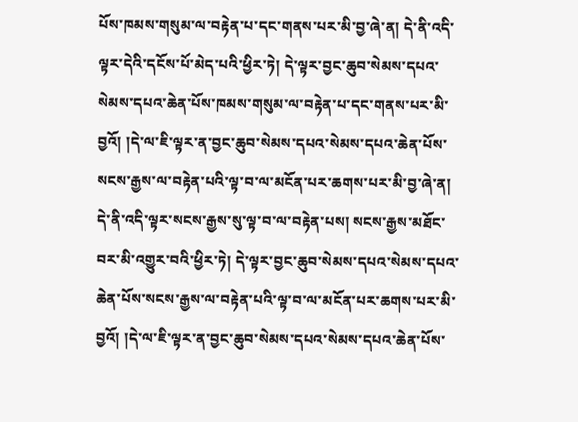པོས་ཁམས་གསུམ་ལ་བརྟེན་པ་དང་གནས་པར་མི་བྱ་ཞེ་ན། དེ་ནི་འདི་ལྟར་དེའི་དངོས་པོ་མེད་པའི་ཕྱིར་ཏེ། དེ་ལྟར་བྱང་ཆུབ་སེམས་དཔའ་སེམས་དཔའ་ཆེན་པོས་ཁམས་གསུམ་ལ་བརྟེན་པ་དང་གནས་པར་མི་བྱའོ། །དེ་ལ་ཇི་ལྟར་ན་བྱང་ཆུབ་སེམས་དཔའ་སེམས་དཔའ་ཆེན་པོས་སངས་རྒྱས་ལ་བརྟེན་པའི་ལྟ་བ་ལ་མངོན་པར་ཆགས་པར་མི་བྱ་ཞེ་ན། དེ་ནི་འདི་ལྟར་སངས་རྒྱས་སུ་ལྟ་བ་ལ་བརྟེན་པས། སངས་རྒྱས་མཐོང་བར་མི་འགྱུར་བའི་ཕྱིར་ཏེ། དེ་ལྟར་བྱང་ཆུབ་སེམས་དཔའ་སེམས་དཔའ་ཆེན་པོས་སངས་རྒྱས་ལ་བརྟེན་པའི་ལྟ་བ་ལ་མངོན་པར་ཆགས་པར་མི་བྱའོ། །དེ་ལ་ཇི་ལྟར་ན་བྱང་ཆུབ་སེམས་དཔའ་སེམས་དཔའ་ཆེན་པོས་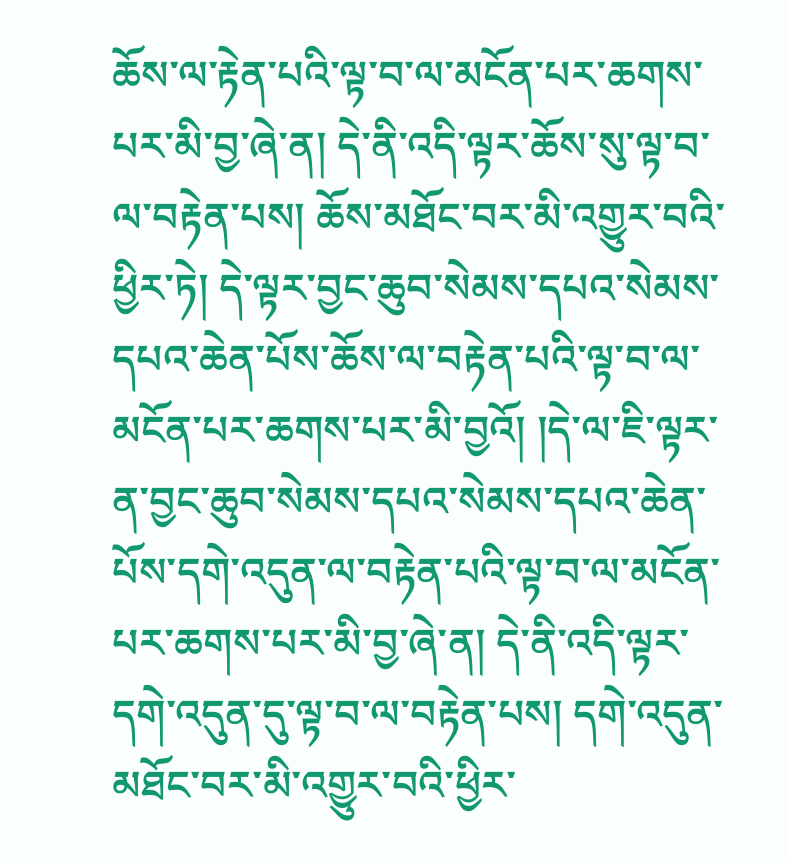ཆོས་ལ་རྟེན་པའི་ལྟ་བ་ལ་མངོན་པར་ཆགས་པར་མི་བྱ་ཞེ་ན། དེ་ནི་འདི་ལྟར་ཆོས་སུ་ལྟ་བ་ལ་བརྟེན་པས། ཆོས་མཐོང་བར་མི་འགྱུར་བའི་ཕྱིར་ཏེ། དེ་ལྟར་བྱང་ཆུབ་སེམས་དཔའ་སེམས་དཔའ་ཆེན་པོས་ཆོས་ལ་བརྟེན་པའི་ལྟ་བ་ལ་མངོན་པར་ཆགས་པར་མི་བྱའོ། །དེ་ལ་ཇི་ལྟར་ན་བྱང་ཆུབ་སེམས་དཔའ་སེམས་དཔའ་ཆེན་པོས་དགེ་འདུན་ལ་བརྟེན་པའི་ལྟ་བ་ལ་མངོན་པར་ཆགས་པར་མི་བྱ་ཞེ་ན། དེ་ནི་འདི་ལྟར་དགེ་འདུན་དུ་ལྟ་བ་ལ་བརྟེན་པས། དགེ་འདུན་མཐོང་བར་མི་འགྱུར་བའི་ཕྱིར་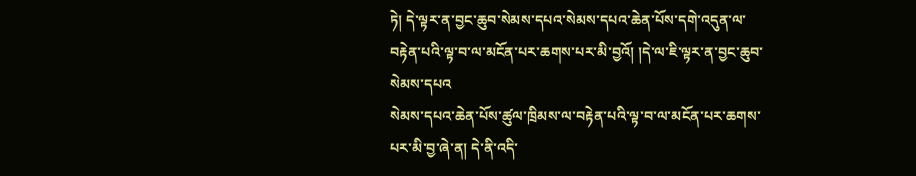ཏེ། དེ་ལྟར་ན་བྱང་ཆུབ་སེམས་དཔའ་སེམས་དཔའ་ཆེན་པོས་དགེ་འདུན་ལ་བརྟེན་པའི་ལྟ་བ་ལ་མངོན་པར་ཆགས་པར་མི་བྱའོ། །དེ་ལ་ཇི་ལྟར་ན་བྱང་ཆུབ་སེམས་དཔའ
སེམས་དཔའ་ཆེན་པོས་ཚུལ་ཁྲིམས་ལ་བརྟེན་པའི་ལྟ་བ་ལ་མངོན་པར་ཆགས་པར་མི་བྱ་ཞེ་ན། དེ་ནི་འདི་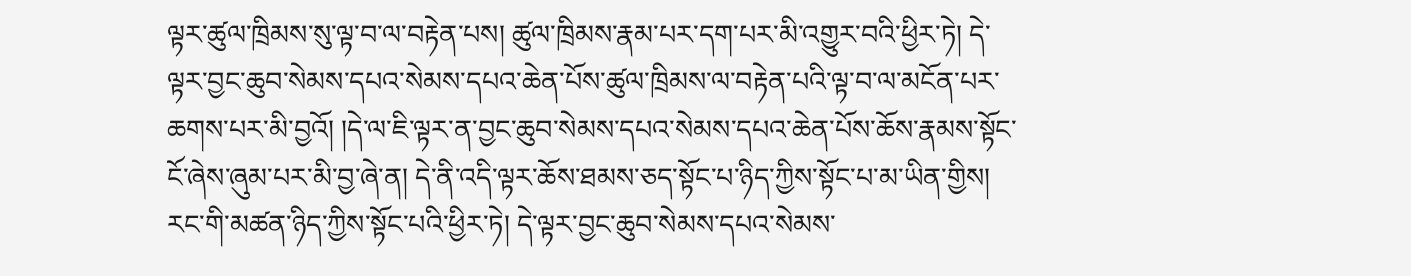ལྟར་ཚུལ་ཁྲིམས་སུ་ལྟ་བ་ལ་བརྟེན་པས། ཚུལ་ཁྲིམས་རྣམ་པར་དག་པར་མི་འགྱུར་བའི་ཕྱིར་ཏེ། དེ་ལྟར་བྱང་ཆུབ་སེམས་དཔའ་སེམས་དཔའ་ཆེན་པོས་ཚུལ་ཁྲིམས་ལ་བརྟེན་པའི་ལྟ་བ་ལ་མངོན་པར་ཆགས་པར་མི་བྱའོ། །དེ་ལ་ཇི་ལྟར་ན་བྱང་ཆུབ་སེམས་དཔའ་སེམས་དཔའ་ཆེན་པོས་ཆོས་རྣམས་སྟོང་ངོ་ཞེས་ཞུམ་པར་མི་བྱ་ཞེ་ན། དེ་ནི་འདི་ལྟར་ཆོས་ཐམས་ཅད་སྟོང་པ་ཉིད་ཀྱིས་སྟོང་པ་མ་ཡིན་གྱིས། རང་གི་མཚན་ཉིད་ཀྱིས་སྟོང་པའི་ཕྱིར་ཏེ། དེ་ལྟར་བྱང་ཆུབ་སེམས་དཔའ་སེམས་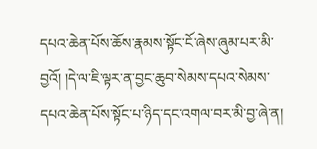དཔའ་ཆེན་པོས་ཆོས་རྣམས་སྟོང་ངོ་ཞེས་ཞུམ་པར་མི་བྱའོ། །དེ་ལ་ཇི་ལྟར་ན་བྱང་ཆུབ་སེམས་དཔའ་སེམས་དཔའ་ཆེན་པོས་སྟོང་པ་ཉིད་དང་འགལ་བར་མི་བྱ་ཞེ་ན།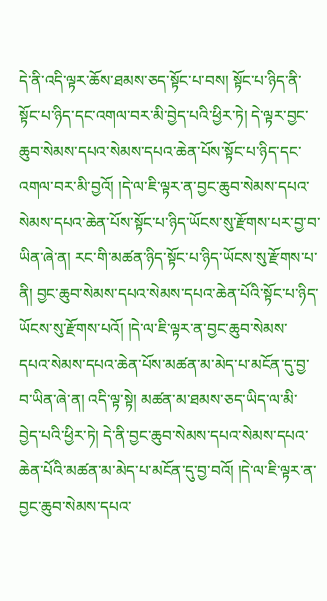དེ་ནི་འདི་ལྟར་ཆོས་ཐམས་ཅད་སྟོང་པ་བས། སྟོང་པ་ཉིད་ནི་སྟོང་པ་ཉིད་དང་འགལ་བར་མི་བྱེད་པའི་ཕྱིར་ཏེ། དེ་ལྟར་བྱང་ཆུབ་སེམས་དཔའ་སེམས་དཔའ་ཆེན་པོས་སྟོང་པ་ཉིད་དང་འགལ་བར་མི་བྱའོ། །དེ་ལ་ཇི་ལྟར་ན་བྱང་ཆུབ་སེམས་དཔའ་སེམས་དཔའ་ཆེན་པོས་སྟོང་པ་ཉིད་ཡོངས་སུ་རྫོགས་པར་བྱ་བ་ཡིན་ཞེ་ན། རང་གི་མཚན་ཉིད་སྟོང་པ་ཉིད་ཡོངས་སུ་རྫོགས་པ་ནི། བྱང་ཆུབ་སེམས་དཔའ་སེམས་དཔའ་ཆེན་པོའི་སྟོང་པ་ཉིད་ཡོངས་སུ་རྫོགས་པའོ། །དེ་ལ་ཇི་ལྟར་ན་བྱང་ཆུབ་སེམས་དཔའ་སེམས་དཔའ་ཆེན་པོས་མཚན་མ་མེད་པ་མངོན་དུ་བྱ་བ་ཡིན་ཞེ་ན། འདི་ལྟ་སྟེ། མཚན་མ་ཐམས་ཅད་ཡིད་ལ་མི་བྱེད་པའི་ཕྱིར་ཏེ། དེ་ནི་བྱང་ཆུབ་སེམས་དཔའ་སེམས་དཔའ་ཆེན་པོའི་མཚན་མ་མེད་པ་མངོན་དུ་བྱ་བའོ། །དེ་ལ་ཇི་ལྟར་ན་བྱང་ཆུབ་སེམས་དཔའ་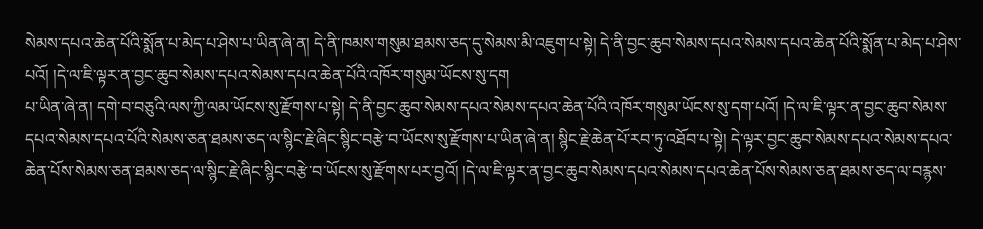སེམས་དཔའ་ཆེན་པོའི་སྨོན་པ་མེད་པ་ཤེས་པ་ཡིན་ཞེ་ན། དེ་ནི་ཁམས་གསུམ་ཐམས་ཅད་དུ་སེམས་མི་འཇུག་པ་སྟེ། དེ་ནི་བྱང་ཆུབ་སེམས་དཔའ་སེམས་དཔའ་ཆེན་པོའི་སྨོན་པ་མེད་པ་ཤེས་པའོ། །དེ་ལ་ཇི་ལྟར་ན་བྱང་ཆུབ་སེམས་དཔའ་སེམས་དཔའ་ཆེན་པོའི་འཁོར་གསུམ་ཡོངས་སུ་དག
པ་ཡིན་ཞེ་ན། དགེ་བ་བཅུའི་ལས་ཀྱི་ལམ་ཡོངས་སུ་རྫོགས་པ་སྟེ། དེ་ནི་བྱང་ཆུབ་སེམས་དཔའ་སེམས་དཔའ་ཆེན་པོའི་འཁོར་གསུམ་ཡོངས་སུ་དག་པའོ། །དེ་ལ་ཇི་ལྟར་ན་བྱང་ཆུབ་སེམས་དཔའ་སེམས་དཔའ་པོའི་སེམས་ཅན་ཐམས་ཅད་ལ་སྙིང་རྗེ་ཞིང་སྙིང་བརྩེ་བ་ཡོངས་སུ་རྫོགས་པ་ཡིན་ཞེ་ན། སྙིང་རྗེ་ཆེན་པོ་རབ་ཏུ་འཐོབ་པ་སྟེ། དེ་ལྟར་བྱང་ཆུབ་སེམས་དཔའ་སེམས་དཔའ་ཆེན་པོས་སེམས་ཅན་ཐམས་ཅད་ལ་སྙིང་རྗེ་ཞིང་སྙིང་བརྩེ་བ་ཡོངས་སུ་རྫོགས་པར་བྱའོ། །དེ་ལ་ཇི་ལྟར་ན་བྱང་ཆུབ་སེམས་དཔའ་སེམས་དཔའ་ཆེན་པོས་སེམས་ཅན་ཐམས་ཅད་ལ་བརྙས་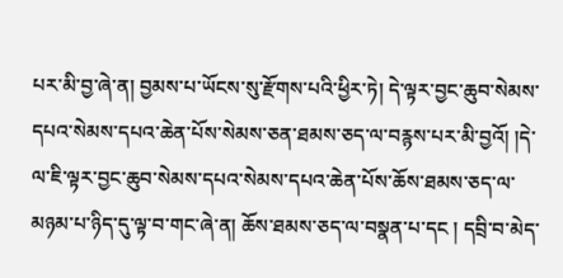པར་མི་བྱ་ཞེ་ན། བྱམས་པ་ཡོངས་སུ་རྫོགས་པའི་ཕྱིར་ཏེ། དེ་ལྟར་བྱང་ཆུབ་སེམས་དཔའ་སེམས་དཔའ་ཆེན་པོས་སེམས་ཅན་ཐམས་ཅད་ལ་བརྙས་པར་མི་བྱའོ། །དེ་ལ་ཇི་ལྟར་བྱང་ཆུབ་སེམས་དཔའ་སེམས་དཔའ་ཆེན་པོས་ཆོས་ཐམས་ཅད་ལ་མཉམ་པ་ཉིད་དུ་ལྟ་བ་གང་ཞེ་ན། ཆོས་ཐམས་ཅད་ལ་བསྣན་པ་དང ། དབྲི་བ་མེད་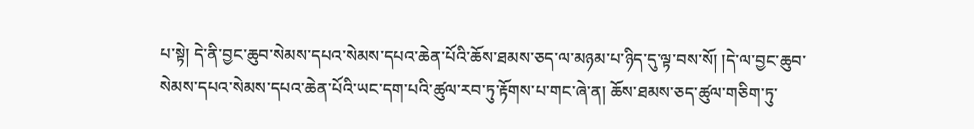པ་སྟེ། དེ་ནི་བྱང་ཆུབ་སེམས་དཔའ་སེམས་དཔའ་ཆེན་པོའི་ཆོས་ཐམས་ཅད་ལ་མཉམ་པ་ཉིད་དུ་ལྟ་བས་སོ། །དེ་ལ་བྱང་ཆུབ་སེམས་དཔའ་སེམས་དཔའ་ཆེན་པོའི་ཡང་དག་པའི་ཚུལ་རབ་ཏུ་རྟོགས་པ་གང་ཞེ་ན། ཆོས་ཐམས་ཅད་ཚུལ་གཅིག་ཏུ་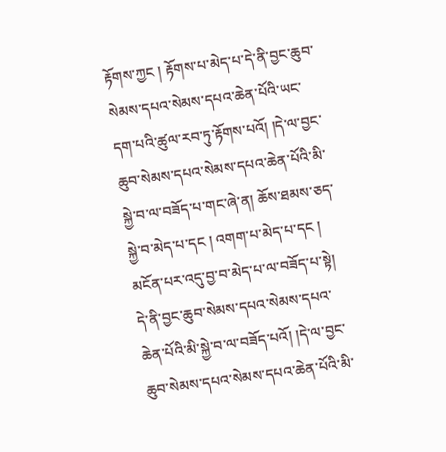རྟོགས་ཀྱང ། རྟོགས་པ་མེད་པ་དེ་ནི་བྱང་ཆུབ་སེམས་དཔའ་སེམས་དཔའ་ཆེན་པོའི་ཡང་དག་པའི་ཚུལ་རབ་ཏུ་རྟོགས་པའོ། །དེ་ལ་བྱང་ཆུབ་སེམས་དཔའ་སེམས་དཔའ་ཆེན་པོའི་མི་སྐྱེ་བ་ལ་བཟོད་པ་གང་ཞེ་ན། ཆོས་ཐམས་ཅད་སྐྱེ་བ་མེད་པ་དང ། འགག་པ་མེད་པ་དང ། མངོན་པར་འདུ་བྱ་བ་མེད་པ་ལ་བཟོད་པ་སྟེ། དེ་ནི་བྱང་ཆུབ་སེམས་དཔའ་སེམས་དཔའ་ཆེན་པོའི་མི་སྐྱེ་བ་ལ་བཟོད་པའོ། །དེ་ལ་བྱང་ཆུབ་སེམས་དཔའ་སེམས་དཔའ་ཆེན་པོའི་མི་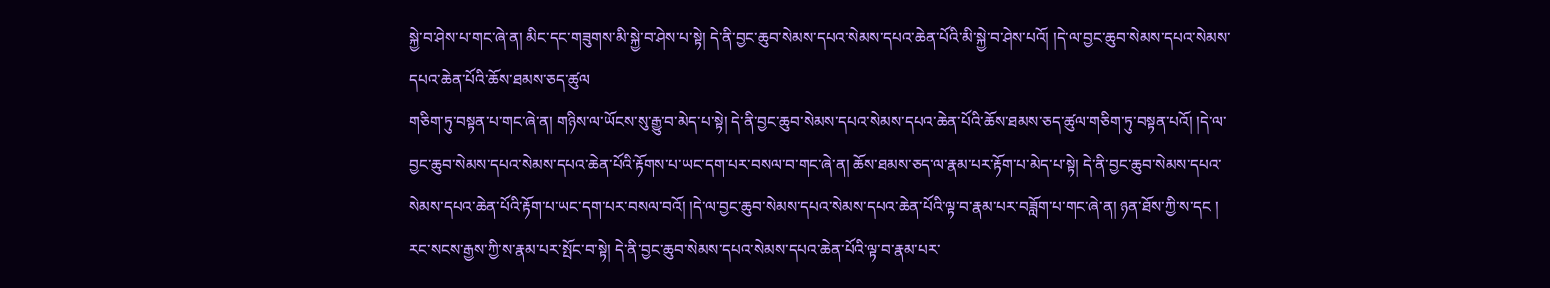སྐྱེ་བ་ཤེས་པ་གང་ཞེ་ན། མིང་དང་གཟུགས་མི་སྐྱེ་བ་ཤེས་པ་སྟེ། དེ་ནི་བྱང་ཆུབ་སེམས་དཔའ་སེམས་དཔའ་ཆེན་པོའི་མི་སྐྱེ་བ་ཤེས་པའོ། །དེ་ལ་བྱང་ཆུབ་སེམས་དཔའ་སེམས་དཔའ་ཆེན་པོའི་ཆོས་ཐམས་ཅད་ཚུལ
གཅིག་ཏུ་བསྟན་པ་གང་ཞེ་ན། གཉིས་ལ་ཡོངས་སུ་རྒྱུ་བ་མེད་པ་སྟེ། དེ་ནི་བྱང་ཆུབ་སེམས་དཔའ་སེམས་དཔའ་ཆེན་པོའི་ཆོས་ཐམས་ཅད་ཚུལ་གཅིག་ཏུ་བསྟན་པའོ། །དེ་ལ་བྱང་ཆུབ་སེམས་དཔའ་སེམས་དཔའ་ཆེན་པོའི་རྟོགས་པ་ཡང་དག་པར་བསལ་བ་གང་ཞེ་ན། ཆོས་ཐམས་ཅད་ལ་རྣམ་པར་རྟོག་པ་མེད་པ་སྟེ། དེ་ནི་བྱང་ཆུབ་སེམས་དཔའ་སེམས་དཔའ་ཆེན་པོའི་རྟོག་པ་ཡང་དག་པར་བསལ་བའོ། །དེ་ལ་བྱང་ཆུབ་སེམས་དཔའ་སེམས་དཔའ་ཆེན་པོའི་ལྟ་བ་རྣམ་པར་བཟློག་པ་གང་ཞེ་ན། ཉན་ཐོས་ཀྱི་ས་དང ། རང་སངས་རྒྱས་ཀྱི་ས་རྣམ་པར་སྤོང་བ་སྟེ། དེ་ནི་བྱང་ཆུབ་སེམས་དཔའ་སེམས་དཔའ་ཆེན་པོའི་ལྟ་བ་རྣམ་པར་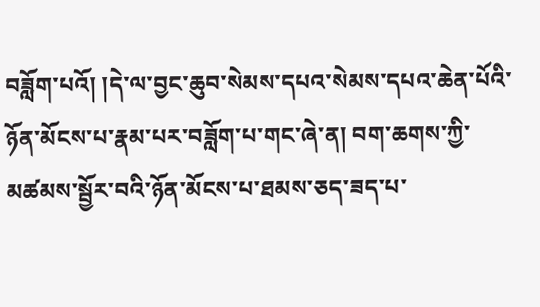བཟློག་པའོ། །དེ་ལ་བྱང་ཆུབ་སེམས་དཔའ་སེམས་དཔའ་ཆེན་པོའི་ཉོན་མོངས་པ་རྣམ་པར་བཟློག་པ་གང་ཞེ་ན། བག་ཆགས་ཀྱི་མཚམས་སྦྱོར་བའི་ཉོན་མོངས་པ་ཐམས་ཅད་ཟད་པ་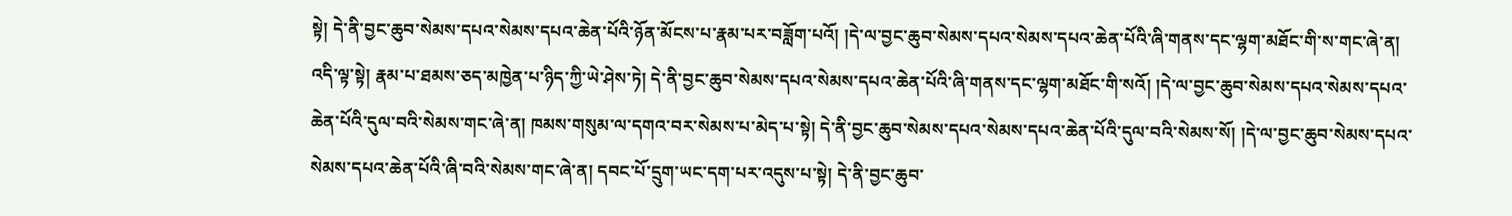སྟེ། དེ་ནི་བྱང་ཆུབ་སེམས་དཔའ་སེམས་དཔའ་ཆེན་པོའི་ཉོན་མོངས་པ་རྣམ་པར་བཟློག་པའོ། །དེ་ལ་བྱང་ཆུབ་སེམས་དཔའ་སེམས་དཔའ་ཆེན་པོའི་ཞི་གནས་དང་ལྷག་མཐོང་གི་ས་གང་ཞེ་ན། འདི་ལྟ་སྟེ། རྣམ་པ་ཐམས་ཅད་མཁྱེན་པ་ཉིད་ཀྱི་ཡེ་ཤེས་ཏེ། དེ་ནི་བྱང་ཆུབ་སེམས་དཔའ་སེམས་དཔའ་ཆེན་པོའི་ཞི་གནས་དང་ལྷག་མཐོང་གི་སའོ། །དེ་ལ་བྱང་ཆུབ་སེམས་དཔའ་སེམས་དཔའ་ཆེན་པོའི་དུལ་བའི་སེམས་གང་ཞེ་ན། ཁམས་གསུམ་ལ་དགའ་བར་སེམས་པ་མེད་པ་སྟེ། དེ་ནི་བྱང་ཆུབ་སེམས་དཔའ་སེམས་དཔའ་ཆེན་པོའི་དུལ་བའི་སེམས་སོ། །དེ་ལ་བྱང་ཆུབ་སེམས་དཔའ་སེམས་དཔའ་ཆེན་པོའི་ཞི་བའི་སེམས་གང་ཞེ་ན། དབང་པོ་དྲུག་ཡང་དག་པར་འདུས་པ་སྟེ། དེ་ནི་བྱང་ཆུབ་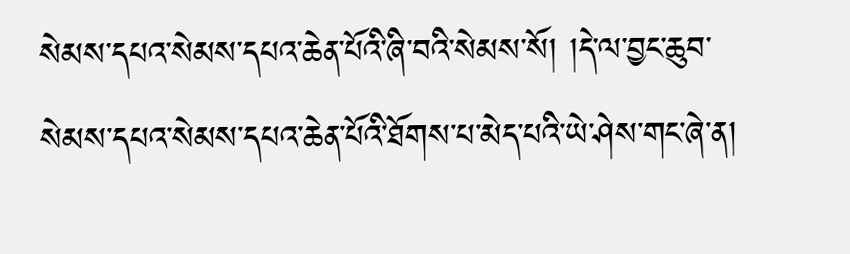སེམས་དཔའ་སེམས་དཔའ་ཆེན་པོའི་ཞི་བའི་སེམས་སོ། །དེ་ལ་བྱང་ཆུབ་སེམས་དཔའ་སེམས་དཔའ་ཆེན་པོའི་ཐོགས་པ་མེད་པའི་ཡེ་ཤེས་གང་ཞེ་ན།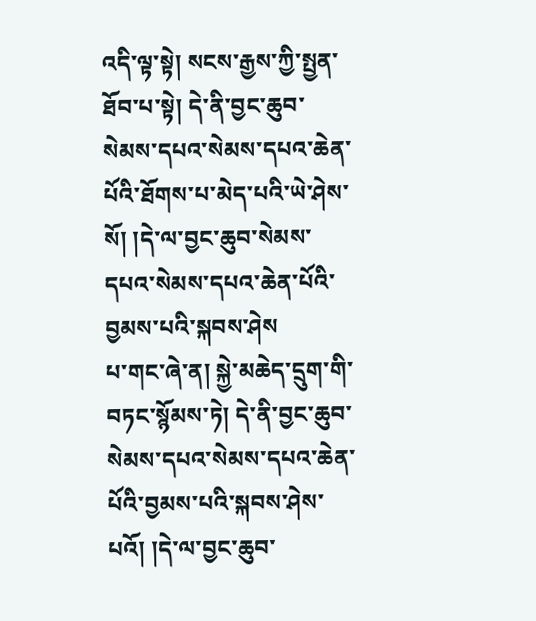འདི་ལྟ་སྟེ། སངས་རྒྱས་ཀྱི་སྤྱན་ཐོབ་པ་སྟེ། དེ་ནི་བྱང་ཆུབ་སེམས་དཔའ་སེམས་དཔའ་ཆེན་པོའི་ཐོགས་པ་མེད་པའི་ཡེ་ཤེས་སོ། །དེ་ལ་བྱང་ཆུབ་སེམས་དཔའ་སེམས་དཔའ་ཆེན་པོའི་བྱམས་པའི་སྐབས་ཤེས
པ་གང་ཞེ་ན། སྐྱེ་མཆེད་དྲུག་གི་བཏང་སྙོམས་ཏེ། དེ་ནི་བྱང་ཆུབ་སེམས་དཔའ་སེམས་དཔའ་ཆེན་པོའི་བྱམས་པའི་སྐབས་ཤེས་པའོ། །དེ་ལ་བྱང་ཆུབ་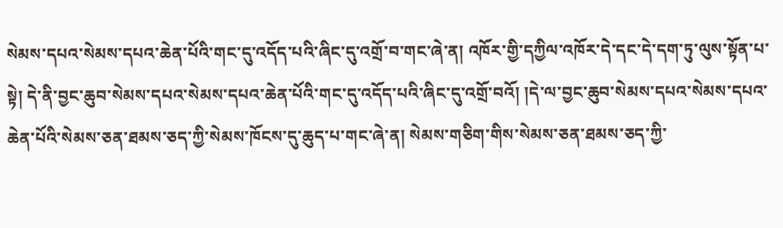སེམས་དཔའ་སེམས་དཔའ་ཆེན་པོའི་གང་དུ་འདོད་པའི་ཞིང་དུ་འགྲོ་བ་གང་ཞེ་ན། འཁོར་གྱི་དཀྱིལ་འཁོར་དེ་དང་དེ་དག་ཏུ་ལུས་སྟོན་པ་སྟེ། དེ་ནི་བྱང་ཆུབ་སེམས་དཔའ་སེམས་དཔའ་ཆེན་པོའི་གང་དུ་འདོད་པའི་ཞིང་དུ་འགྲོ་བའོ། །དེ་ལ་བྱང་ཆུབ་སེམས་དཔའ་སེམས་དཔའ་ཆེན་པོའི་སེམས་ཅན་ཐམས་ཅད་ཀྱི་སེམས་ཁོངས་དུ་ཆུད་པ་གང་ཞེ་ན། སེམས་གཅིག་གིས་སེམས་ཅན་ཐམས་ཅད་ཀྱི་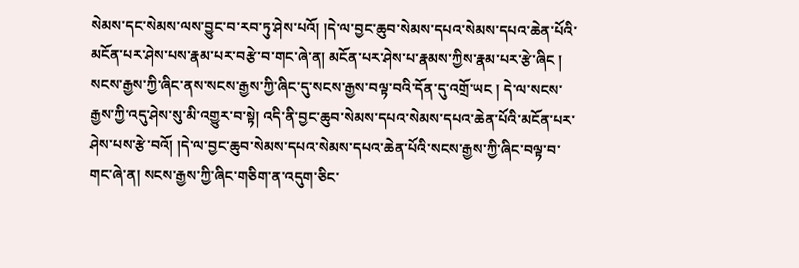སེམས་དང་སེམས་ལས་བྱུང་བ་རབ་ཏུ་ཤེས་པའོ། །དེ་ལ་བྱང་ཆུབ་སེམས་དཔའ་སེམས་དཔའ་ཆེན་པོའི་མངོན་པར་ཤེས་པས་རྣམ་པར་བརྩེ་བ་གང་ཞེ་ན། མངོན་པར་ཤེས་པ་རྣམས་ཀྱིས་རྣམ་པར་རྩེ་ཞིང ། སངས་རྒྱས་ཀྱི་ཞིང་ནས་སངས་རྒྱས་ཀྱི་ཞིང་དུ་སངས་རྒྱས་བལྟ་བའི་དོན་དུ་འགྲོ་ཡང ། དེ་ལ་སངས་རྒྱས་ཀྱི་འདུ་ཤེས་སུ་མི་འགྱུར་བ་སྟེ། འདི་ནི་བྱང་ཆུབ་སེམས་དཔའ་སེམས་དཔའ་ཆེན་པོའི་མངོན་པར་ཤེས་པས་རྩེ་བའོ། །དེ་ལ་བྱང་ཆུབ་སེམས་དཔའ་སེམས་དཔའ་ཆེན་པོའི་སངས་རྒྱས་ཀྱི་ཞིང་བལྟ་བ་གང་ཞེ་ན། སངས་རྒྱས་ཀྱི་ཞིང་གཅིག་ན་འདུག་ཅིང་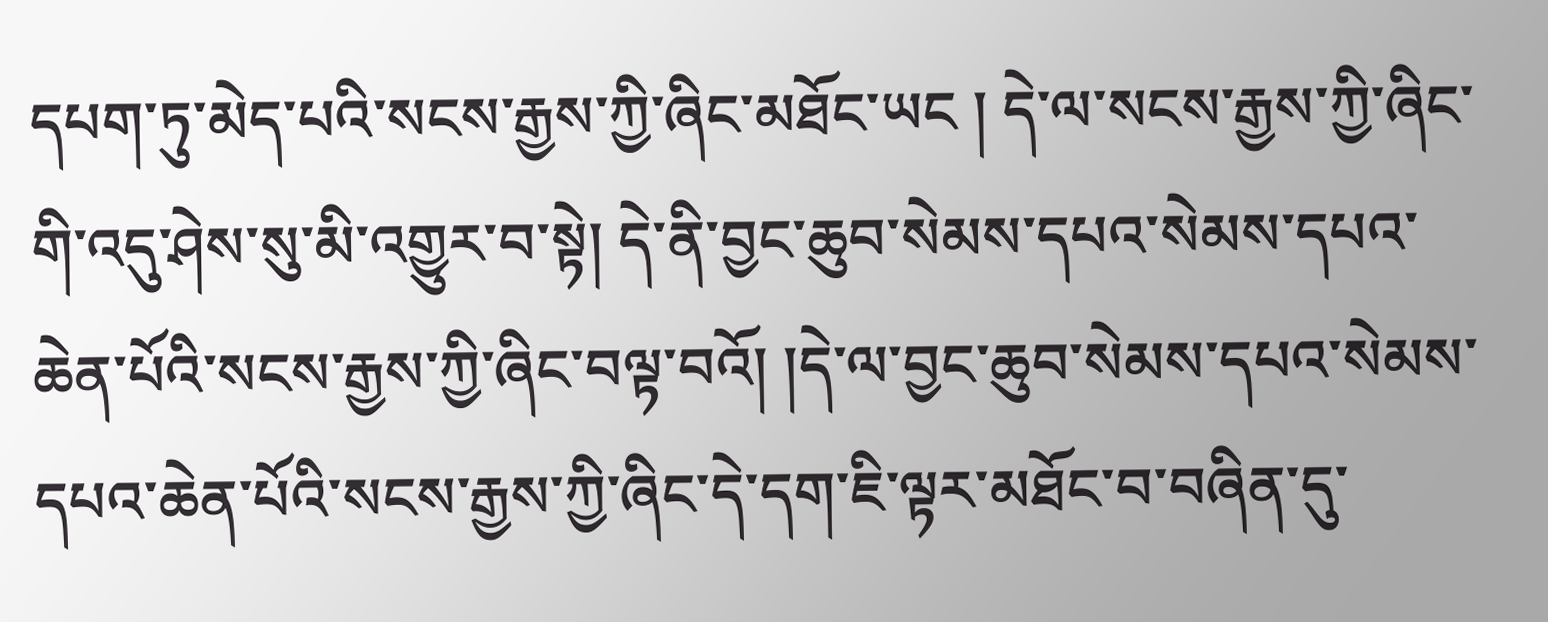དཔག་ཏུ་མེད་པའི་སངས་རྒྱས་ཀྱི་ཞིང་མཐོང་ཡང ། དེ་ལ་སངས་རྒྱས་ཀྱི་ཞིང་གི་འདུ་ཤེས་སུ་མི་འགྱུར་བ་སྟེ། དེ་ནི་བྱང་ཆུབ་སེམས་དཔའ་སེམས་དཔའ་ཆེན་པོའི་སངས་རྒྱས་ཀྱི་ཞིང་བལྟ་བའོ། །དེ་ལ་བྱང་ཆུབ་སེམས་དཔའ་སེམས་དཔའ་ཆེན་པོའི་སངས་རྒྱས་ཀྱི་ཞིང་དེ་དག་ཇི་ལྟར་མཐོང་བ་བཞིན་དུ་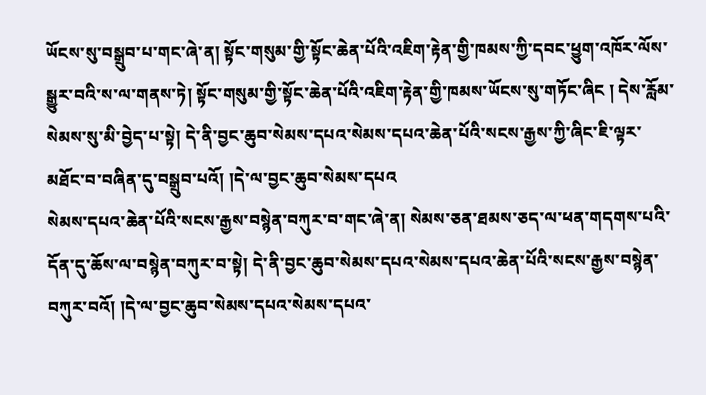ཡོངས་སུ་བསྒྲུབ་པ་གང་ཞེ་ན། སྟོང་གསུམ་གྱི་སྟོང་ཆེན་པོའི་འཇིག་རྟེན་གྱི་ཁམས་ཀྱི་དབང་ཕྱུག་འཁོར་ལོས་སྒྱུར་བའི་ས་ལ་གནས་ཏེ། སྟོང་གསུམ་གྱི་སྟོང་ཆེན་པོའི་འཇིག་རྟེན་གྱི་ཁམས་ཡོངས་སུ་གཏོང་ཞིང ། དེས་རློམ་སེམས་སུ་མི་བྱེད་པ་སྟེ། དེ་ནི་བྱང་ཆུབ་སེམས་དཔའ་སེམས་དཔའ་ཆེན་པོའི་སངས་རྒྱས་ཀྱི་ཞིང་ཇི་ལྟར་མཐོང་བ་བཞིན་དུ་བསྒྲུབ་པའོ། །དེ་ལ་བྱང་ཆུབ་སེམས་དཔའ
སེམས་དཔའ་ཆེན་པོའི་སངས་རྒྱས་བསྙེན་བཀུར་བ་གང་ཞེ་ན། སེམས་ཅན་ཐམས་ཅད་ལ་ཕན་གདགས་པའི་དོན་དུ་ཆོས་ལ་བསྙེན་བཀུར་བ་སྟེ། དེ་ནི་བྱང་ཆུབ་སེམས་དཔའ་སེམས་དཔའ་ཆེན་པོའི་སངས་རྒྱས་བསྙེན་བཀུར་བའོ། །དེ་ལ་བྱང་ཆུབ་སེམས་དཔའ་སེམས་དཔའ་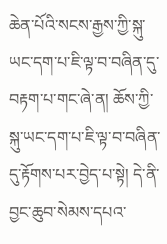ཆེན་པོའི་སངས་རྒྱས་ཀྱི་སྐུ་ཡང་དག་པ་ཇི་ལྟ་བ་བཞིན་དུ་བརྟག་པ་གང་ཞེ་ན། ཆོས་ཀྱི་སྐུ་ཡང་དག་པ་ཇི་ལྟ་བ་བཞིན་དུ་རྟོགས་པར་བྱེད་པ་སྟེ། དེ་ནི་བྱང་ཆུབ་སེམས་དཔའ་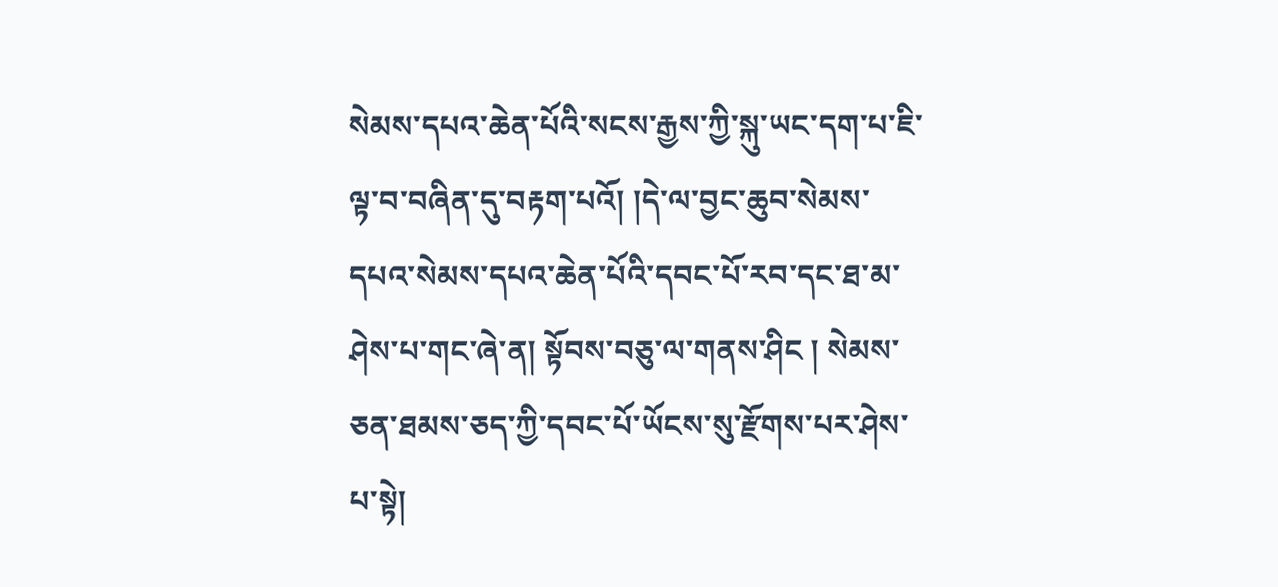སེམས་དཔའ་ཆེན་པོའི་སངས་རྒྱས་ཀྱི་སྐུ་ཡང་དག་པ་ཇི་ལྟ་བ་བཞིན་དུ་བརྟག་པའོ། །དེ་ལ་བྱང་ཆུབ་སེམས་དཔའ་སེམས་དཔའ་ཆེན་པོའི་དབང་པོ་རབ་དང་ཐ་མ་ཤེས་པ་གང་ཞེ་ན། སྟོབས་བཅུ་ལ་གནས་ཤིང ། སེམས་ཅན་ཐམས་ཅད་ཀྱི་དབང་པོ་ཡོངས་སུ་རྫོགས་པར་ཤེས་པ་སྟེ།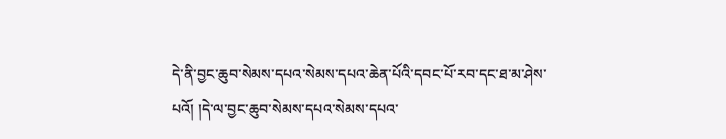དེ་ནི་བྱང་ཆུབ་སེམས་དཔའ་སེམས་དཔའ་ཆེན་པོའི་དབང་པོ་རབ་དང་ཐ་མ་ཤེས་པའོ། །དེ་ལ་བྱང་ཆུབ་སེམས་དཔའ་སེམས་དཔའ་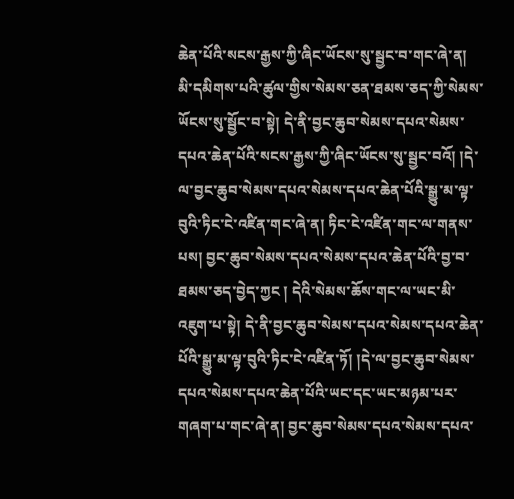ཆེན་པོའི་སངས་རྒྱས་ཀྱི་ཞིང་ཡོངས་སུ་སྦྱང་བ་གང་ཞེ་ན། མི་དམིགས་པའི་ཚུལ་གྱིས་སེམས་ཅན་ཐམས་ཅད་ཀྱི་སེམས་ཡོངས་སུ་སྦྱོང་བ་སྟེ། དེ་ནི་བྱང་ཆུབ་སེམས་དཔའ་སེམས་དཔའ་ཆེན་པོའི་སངས་རྒྱས་ཀྱི་ཞིང་ཡོངས་སུ་སྦྱང་བའོ། །དེ་ལ་བྱང་ཆུབ་སེམས་དཔའ་སེམས་དཔའ་ཆེན་པོའི་སྒྱུ་མ་ལྟ་བུའི་ཏིང་ངེ་འཛིན་གང་ཞེ་ན། ཏིང་ངེ་འཛིན་གང་ལ་གནས་པས། བྱང་ཆུབ་སེམས་དཔའ་སེམས་དཔའ་ཆེན་པོའི་བྱ་བ་ཐམས་ཅད་བྱེད་ཀྱང ། དེའི་སེམས་ཆོས་གང་ལ་ཡང་མི་འཇུག་པ་སྟེ། དེ་ནི་བྱང་ཆུབ་སེམས་དཔའ་སེམས་དཔའ་ཆེན་པོའི་སྒྱུ་མ་ལྟ་བུའི་ཏིང་ངེ་འཛིན་ཏོ། །དེ་ལ་བྱང་ཆུབ་སེམས་དཔའ་སེམས་དཔའ་ཆེན་པོའི་ཡང་དང་ཡང་མཉམ་པར་གཞག་པ་གང་ཞེ་ན། བྱང་ཆུབ་སེམས་དཔའ་སེམས་དཔའ་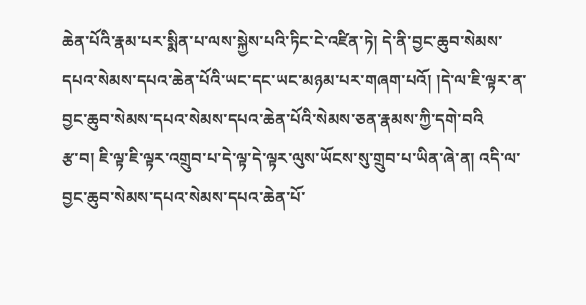ཆེན་པོའི་རྣམ་པར་སྨིན་པ་ལས་སྐྱེས་པའི་ཏིང་ངེ་འཛིན་ཏེ། དེ་ནི་བྱང་ཆུབ་སེམས་དཔའ་སེམས་དཔའ་ཆེན་པོའི་ཡང་དང་ཡང་མཉམ་པར་གཞག་པའོ། །དེ་ལ་ཇི་ལྟར་ན་བྱང་ཆུབ་སེམས་དཔའ་སེམས་དཔའ་ཆེན་པོའི་སེམས་ཅན་རྣམས་ཀྱི་དགེ་བའི
རྩ་བ། ཇི་ལྟ་ཇི་ལྟར་འགྲུབ་པ་དེ་ལྟ་དེ་ལྟར་ལུས་ཡོངས་སུ་གྲུབ་པ་ཡིན་ཞེ་ན། འདི་ལ་བྱང་ཆུབ་སེམས་དཔའ་སེམས་དཔའ་ཆེན་པོ་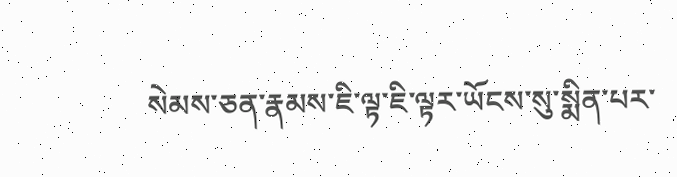སེམས་ཅན་རྣམས་ཇི་ལྟ་ཇི་ལྟར་ཡོངས་སུ་སྨིན་པར་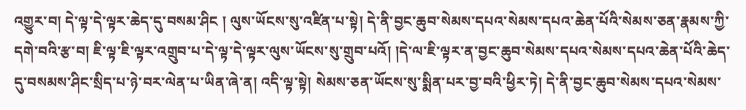འགྱུར་བ། དེ་ལྟ་དེ་ལྟར་ཆེད་དུ་བསམ་ཤིང ། ལུས་ཡོངས་སུ་འཛིན་པ་སྟེ། དེ་ནི་བྱང་ཆུབ་སེམས་དཔའ་སེམས་དཔའ་ཆེན་པོའི་སེམས་ཅན་རྣམས་ཀྱི་དགེ་བའི་རྩ་བ། ཇི་ལྟ་ཇི་ལྟར་འགྲུབ་པ་དེ་ལྟ་དེ་ལྟར་ལུས་ཡོངས་སུ་གྲུབ་པའོ། །དེ་ལ་ཇི་ལྟར་ན་བྱང་ཆུབ་སེམས་དཔའ་སེམས་དཔའ་ཆེན་པོའི་ཆེད་དུ་བསམས་ཤིང་སྲིད་པ་ཉེ་བར་ལེན་པ་ཡིན་ཞེ་ན། འདི་ལྟ་སྟེ། སེམས་ཅན་ཡོངས་སུ་སྨིན་པར་བྱ་བའི་ཕྱིར་ཏེ། དེ་ནི་བྱང་ཆུབ་སེམས་དཔའ་སེམས་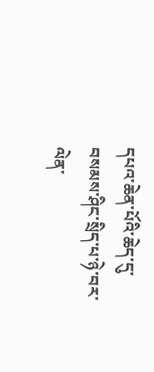དཔའ་ཆེན་པོའི་ཆེད་དུ་བསམས་ཤིང་སྲིད་པ་ཉེ་བར་ལེན་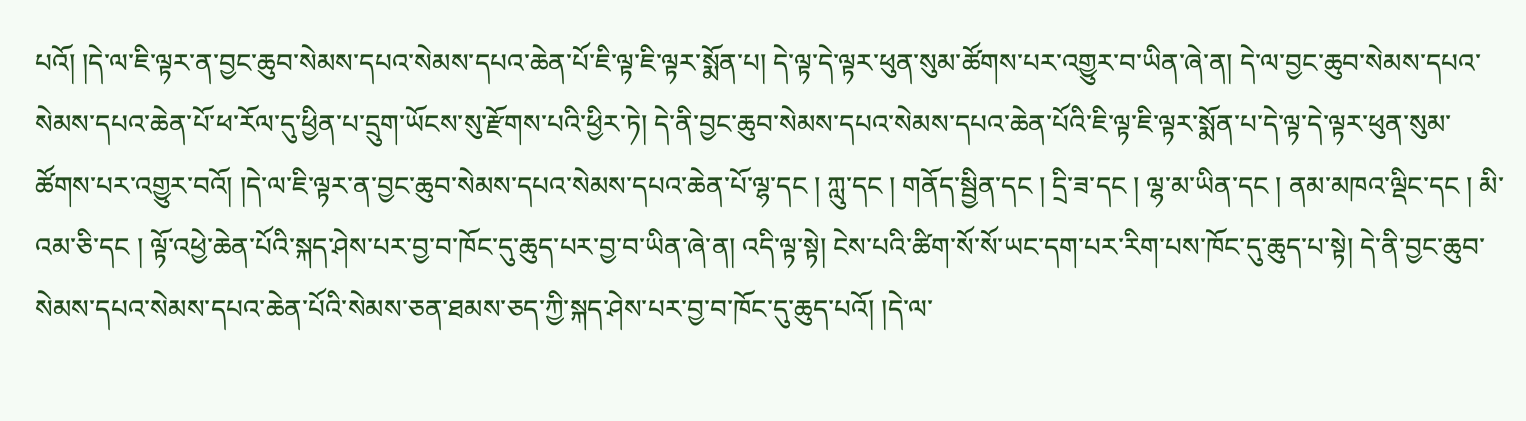པའོ། །དེ་ལ་ཇི་ལྟར་ན་བྱང་ཆུབ་སེམས་དཔའ་སེམས་དཔའ་ཆེན་པོ་ཇི་ལྟ་ཇི་ལྟར་སྨོན་པ། དེ་ལྟ་དེ་ལྟར་ཕུན་སུམ་ཚོགས་པར་འགྱུར་བ་ཡིན་ཞེ་ན། དེ་ལ་བྱང་ཆུབ་སེམས་དཔའ་སེམས་དཔའ་ཆེན་པོ་ཕ་རོལ་དུ་ཕྱིན་པ་དྲུག་ཡོངས་སུ་རྫོགས་པའི་ཕྱིར་ཏེ། དེ་ནི་བྱང་ཆུབ་སེམས་དཔའ་སེམས་དཔའ་ཆེན་པོའི་ཇི་ལྟ་ཇི་ལྟར་སྨོན་པ་དེ་ལྟ་དེ་ལྟར་ཕུན་སུམ་ཚོགས་པར་འགྱུར་བའོ། །དེ་ལ་ཇི་ལྟར་ན་བྱང་ཆུབ་སེམས་དཔའ་སེམས་དཔའ་ཆེན་པོ་ལྷ་དང ། ཀླུ་དང ། གནོད་སྦྱིན་དང ། དྲི་ཟ་དང ། ལྷ་མ་ཡིན་དང ། ནམ་མཁའ་ལྡིང་དང ། མི་འམ་ཅི་དང ། ལྟོ་འཕྱེ་ཆེན་པོའི་སྐད་ཤེས་པར་བྱ་བ་ཁོང་དུ་ཆུད་པར་བྱ་བ་ཡིན་ཞེ་ན། འདི་ལྟ་སྟེ། ངེས་པའི་ཚིག་སོ་སོ་ཡང་དག་པར་རིག་པས་ཁོང་དུ་ཆུད་པ་སྟེ། དེ་ནི་བྱང་ཆུབ་སེམས་དཔའ་སེམས་དཔའ་ཆེན་པོའི་སེམས་ཅན་ཐམས་ཅད་ཀྱི་སྐད་ཤེས་པར་བྱ་བ་ཁོང་དུ་ཆུད་པའོ། །དེ་ལ་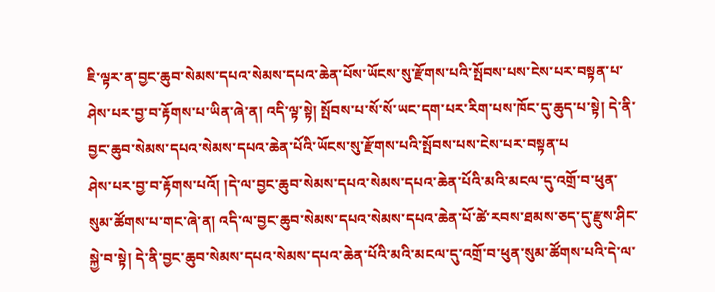ཇི་ལྟར་ན་བྱང་ཆུབ་སེམས་དཔའ་སེམས་དཔའ་ཆེན་པོས་ཡོངས་སུ་རྫོགས་པའི་སྤོབས་པས་ངེས་པར་བསྟན་པ་ཤེས་པར་བྱ་བ་རྟོགས་པ་ཡིན་ཞེ་ན། འདི་ལྟ་སྟེ། སྤོབས་པ་སོ་སོ་ཡང་དག་པར་རིག་པས་ཁོང་དུ་ཆུད་པ་སྟེ། དེ་ནི་བྱང་ཆུབ་སེམས་དཔའ་སེམས་དཔའ་ཆེན་པོའི་ཡོངས་སུ་རྫོགས་པའི་སྤོབས་པས་ངེས་པར་བསྟན་པ
ཤེས་པར་བྱ་བ་རྟོགས་པའོ། །དེ་ལ་བྱང་ཆུབ་སེམས་དཔའ་སེམས་དཔའ་ཆེན་པོའི་མའི་མངལ་དུ་འགྲོ་བ་ཕུན་སུམ་ཚོགས་པ་གང་ཞེ་ན། འདི་ལ་བྱང་ཆུབ་སེམས་དཔའ་སེམས་དཔའ་ཆེན་པོ་ཚེ་རབས་ཐམས་ཅད་དུ་རྫུས་ཤིང་སྐྱེ་བ་སྟེ། དེ་ནི་བྱང་ཆུབ་སེམས་དཔའ་སེམས་དཔའ་ཆེན་པོའི་མའི་མངལ་དུ་འགྲོ་བ་ཕུན་སུམ་ཚོགས་པའི་དེ་ལ་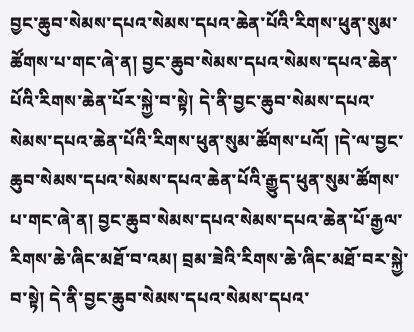བྱང་ཆུབ་སེམས་དཔའ་སེམས་དཔའ་ཆེན་པོའི་རིགས་ཕུན་སུམ་ཚོགས་པ་གང་ཞེ་ན། བྱང་ཆུབ་སེམས་དཔའ་སེམས་དཔའ་ཆེན་པོའི་རིགས་ཆེན་པོར་སྐྱེ་བ་སྟེ། དེ་ནི་བྱང་ཆུབ་སེམས་དཔའ་སེམས་དཔའ་ཆེན་པོའི་རིགས་ཕུན་སུམ་ཚོགས་པའོ། །དེ་ལ་བྱང་ཆུབ་སེམས་དཔའ་སེམས་དཔའ་ཆེན་པོའི་རྒྱུད་ཕུན་སུམ་ཚོགས་པ་གང་ཞེ་ན། བྱང་ཆུབ་སེམས་དཔའ་སེམས་དཔའ་ཆེན་པོ་རྒྱལ་རིགས་ཆེ་ཞིང་མཐོ་བ་འམ། བྲམ་ཟེའི་རིགས་ཆེ་ཞིང་མཐོ་བར་སྐྱེ་བ་སྟེ། དེ་ནི་བྱང་ཆུབ་སེམས་དཔའ་སེམས་དཔའ་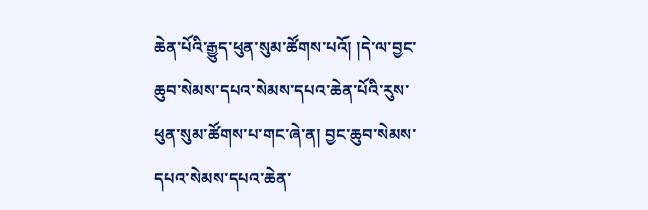ཆེན་པོའི་རྒྱུད་ཕུན་སུམ་ཚོགས་པའོ། །དེ་ལ་བྱང་ཆུབ་སེམས་དཔའ་སེམས་དཔའ་ཆེན་པོའི་རུས་ཕུན་སུམ་ཚོགས་པ་གང་ཞེ་ན། བྱང་ཆུབ་སེམས་དཔའ་སེམས་དཔའ་ཆེན་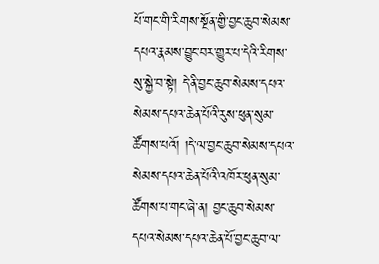པོ་གང་གི་རིགས་སྔོན་གྱི་བྱང་ཆུབ་སེམས་དཔའ་རྣམས་བྱུང་བར་གྱུར་པ་དེའི་རིགས་སུ་སྐྱེ་བ་སྟེ། དེ་ནི་བྱང་ཆུབ་སེམས་དཔའ་སེམས་དཔའ་ཆེན་པོའི་རུས་ཕུན་སུམ་ཚོགས་པའོ། །དེ་ལ་བྱང་ཆུབ་སེམས་དཔའ་སེམས་དཔའ་ཆེན་པོའི་འཁོར་ཕུན་སུམ་ཚོགས་པ་གང་ཞེ་ན། བྱང་ཆུབ་སེམས་དཔའ་སེམས་དཔའ་ཆེན་པོ་བྱང་ཆུབ་ལ་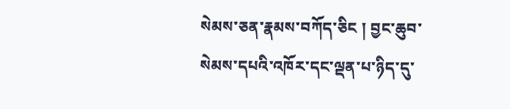སེམས་ཅན་རྣམས་བཀོད་ཅིང ། བྱང་ཆུབ་སེམས་དཔའི་འཁོར་དང་ལྡན་པ་ཉིད་དུ་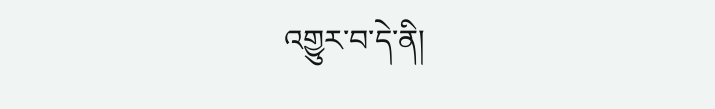འགྱུར་བ་དེ་ནི།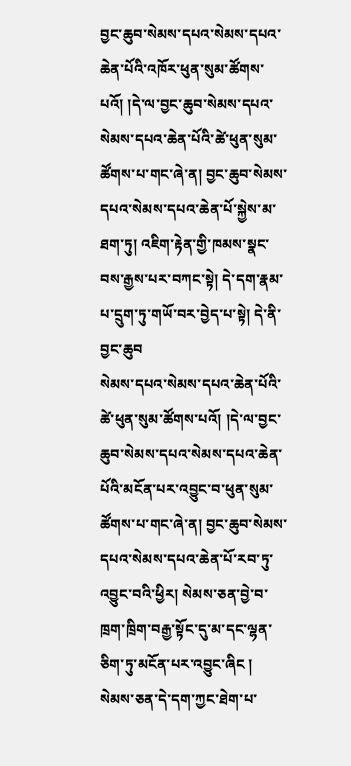བྱང་ཆུབ་སེམས་དཔའ་སེམས་དཔའ་ཆེན་པོའི་འཁོར་ཕུན་སུམ་ཚོགས་པའོ། །དེ་ལ་བྱང་ཆུབ་སེམས་དཔའ་སེམས་དཔའ་ཆེན་པོའི་ཚེ་ཕུན་སུམ་ཚོགས་པ་གང་ཞེ་ན། བྱང་ཆུབ་སེམས་དཔའ་སེམས་དཔའ་ཆེན་པོ་སྐྱེས་མ་ཐག་ཏུ། འཇིག་རྟེན་གྱི་ཁམས་སྣང་བས་རྒྱས་པར་བཀང་སྟེ། དེ་དག་རྣམ་པ་དྲུག་ཏུ་གཡོ་བར་བྱེད་པ་སྟེ། དེ་ནི་བྱང་ཆུབ
སེམས་དཔའ་སེམས་དཔའ་ཆེན་པོའི་ཚེ་ཕུན་སུམ་ཚོགས་པའོ། །དེ་ལ་བྱང་ཆུབ་སེམས་དཔའ་སེམས་དཔའ་ཆེན་པོའི་མངོན་པར་འབྱུང་བ་ཕུན་སུམ་ཚོགས་པ་གང་ཞེ་ན། བྱང་ཆུབ་སེམས་དཔའ་སེམས་དཔའ་ཆེན་པོ་རབ་ཏུ་འབྱུང་བའི་ཕྱིར། སེམས་ཅན་བྱེ་བ་ཁྲག་ཁྲིག་བརྒྱ་སྟོང་དུ་མ་དང་ལྷན་ཅིག་ཏུ་མངོན་པར་འབྱུང་ཞིང ། སེམས་ཅན་དེ་དག་ཀྱང་ཐེག་པ་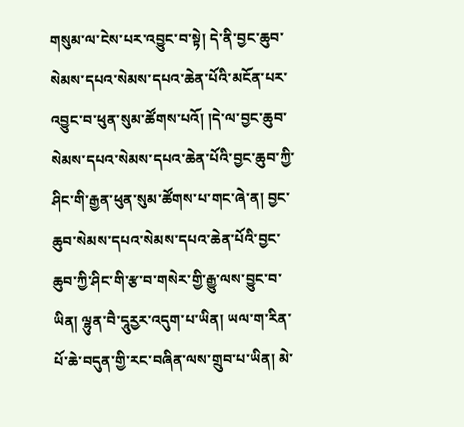གསུམ་ལ་ངེས་པར་འབྱུང་བ་སྟེ། དེ་ནི་བྱང་ཆུབ་སེམས་དཔའ་སེམས་དཔའ་ཆེན་པོའི་མངོན་པར་འབྱུང་བ་ཕུན་སུམ་ཚོགས་པའོ། །དེ་ལ་བྱང་ཆུབ་སེམས་དཔའ་སེམས་དཔའ་ཆེན་པོའི་བྱང་ཆུབ་ཀྱི་ཤིང་གི་རྒྱན་ཕུན་སུམ་ཚོགས་པ་གང་ཞེ་ན། བྱང་ཆུབ་སེམས་དཔའ་སེམས་དཔའ་ཆེན་པོའི་བྱང་ཆུབ་ཀྱི་ཤིང་གི་རྩ་བ་གསེར་གྱི་རྒྱུ་ལས་བྱུང་བ་ཡིན། ལྷུན་བཻ་དཱུརྱར་འདུག་པ་ཡིན། ཡལ་ག་རིན་པོ་ཆེ་བདུན་གྱི་རང་བཞིན་ལས་གྲུབ་པ་ཡིན། མེ་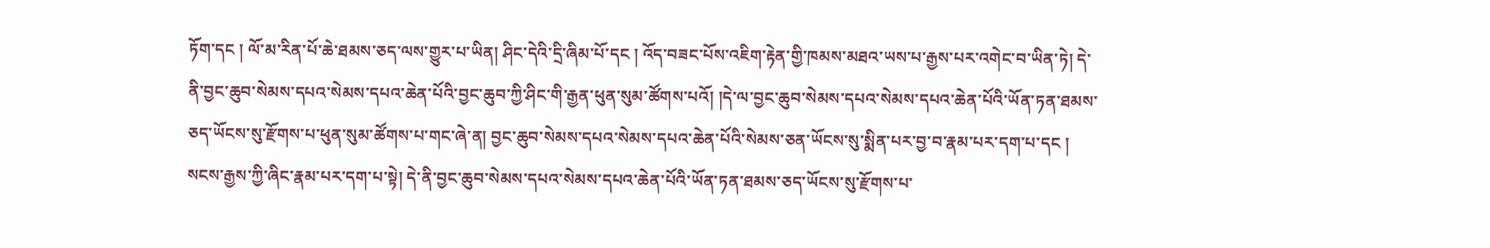ཏོག་དང ། ལོ་མ་རིན་པོ་ཆེ་ཐམས་ཅད་ལས་གྱུར་པ་ཡིན། ཤིང་དེའི་དྲི་ཞིམ་པོ་དང ། འོད་བཟང་པོས་འཇིག་རྟེན་གྱི་ཁམས་མཐའ་ཡས་པ་རྒྱས་པར་འགེང་བ་ཡིན་ཏེ། དེ་ནི་བྱང་ཆུབ་སེམས་དཔའ་སེམས་དཔའ་ཆེན་པོའི་བྱང་ཆུབ་ཀྱི་ཤིང་གི་རྒྱན་ཕུན་སུམ་ཚོགས་པའོ། །དེ་ལ་བྱང་ཆུབ་སེམས་དཔའ་སེམས་དཔའ་ཆེན་པོའི་ཡོན་ཏན་ཐམས་ཅད་ཡོངས་སུ་རྫོགས་པ་ཕུན་སུམ་ཚོགས་པ་གང་ཞེ་ན། བྱང་ཆུབ་སེམས་དཔའ་སེམས་དཔའ་ཆེན་པོའི་སེམས་ཅན་ཡོངས་སུ་སྨིན་པར་བྱ་བ་རྣམ་པར་དག་པ་དང ། སངས་རྒྱས་ཀྱི་ཞིང་རྣམ་པར་དག་པ་སྟེ། དེ་ནི་བྱང་ཆུབ་སེམས་དཔའ་སེམས་དཔའ་ཆེན་པོའི་ཡོན་ཏན་ཐམས་ཅད་ཡོངས་སུ་རྫོགས་པ་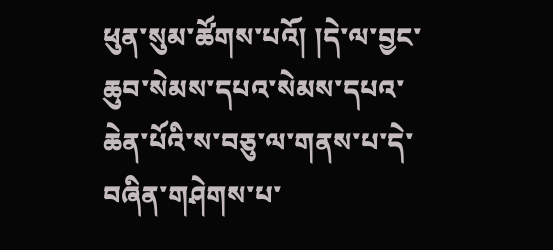ཕུན་སུམ་ཚོགས་པའོ། །དེ་ལ་བྱང་ཆུབ་སེམས་དཔའ་སེམས་དཔའ་ཆེན་པོའི་ས་བཅུ་ལ་གནས་པ་དེ་བཞིན་གཤེགས་པ་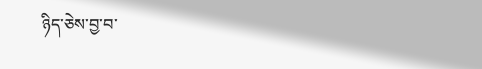ཉིད་ཅེས་བྱ་བ་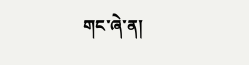གང་ཞེ་ན།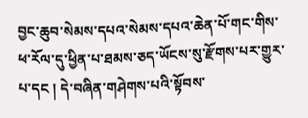བྱང་ཆུབ་སེམས་དཔའ་སེམས་དཔའ་ཆེན་པོ་གང་གིས་ཕ་རོལ་དུ་ཕྱིན་པ་ཐམས་ཅད་ཡོངས་སུ་རྫོགས་པར་གྱུར་པ་དང ། དེ་བཞིན་གཤེགས་པའི་སྟོབས་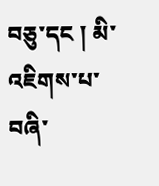བཅུ་དང ། མི་འཇིགས་པ་བཞི་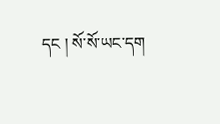དང ། སོ་སོ་ཡང་དག